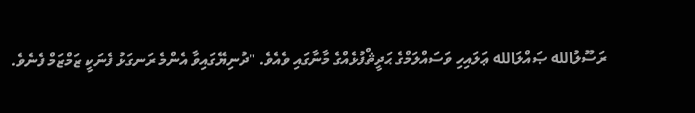ރަސޫލުالله ޞައްލަالله ޢަލައިހި ވަސައްލަމްގެ ޙަދީޘްފުޅެއްގެ މާނާގައި ވެއެވެ. "ދުނިޔޭގައިވާ އެންމެ ރަނގަޅު ފެނަކީ ޒަމްޒަމް ފެނެވެ.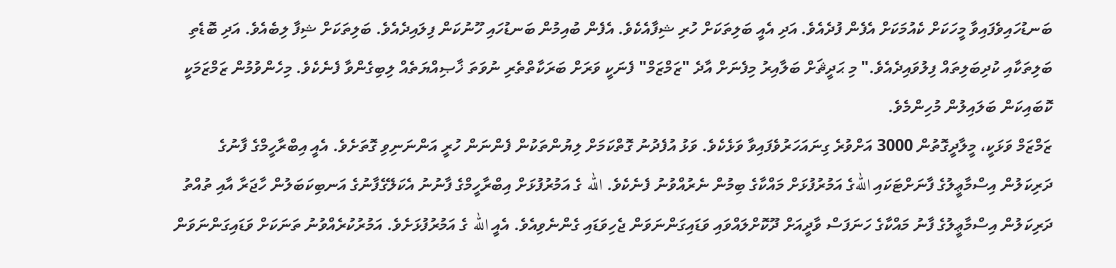ބަނޑުހައިވެފައިވާ މީހަކަށް ކެއުމަކަށް އެފެން ފުދެއެވެ. އަދި އެއީ ބަލިތަކަށް ހުރި ޝިފާއެކެވެ. އެފެން ބުއިމުން ބަނޑުހައި ހޫނުކަން ފިލައިދެއެވެ. ބަލިތަކަށް ޝިފާ ލިބެއެވެ. އަދި ބޮޑެތި ބަލިތަކާއި ކުދިބަލިތައް ފިލުވައިދެއެވެ." މި ޙަދީޘަށް ބަލާއިރު މިފެނަށް އާދެ "ޒަމްޒަމް" ފެނަކީ ވަރަށް ބަރަކާތްތެރި ނުވަތަ ޚާޞިއްޔަތެއް ލިބިގެންވާ ފެނެކެވެ. މިހެންވުމުން ޒަމްޒަމަކީ ކޮބައިކަން ބަލައިލުން މުހިންމެވެ.
ޒަމްޒަމް ވަޅަކީ، މީލާދީގޮތުން 3000 އަށްވުރެ ގިނައަހަރުވެފައިވާ ވަޅެކެވެ. ވަޅު އުފެދުނު ގޮތްކަމަށް ލިޔުންތަކުން ފެންނަން ހުރީ އަންނަނިވި ގޮތަށެވެ. އެއީ އިބްރާހީމްގެ ފާނުގެ ދަރިކަލުން އިސްމާޢީލުގެ ފާނަށްޓަކައި اللهގެ އަމުރުފުޅަށް މައްކާގެ ބިމުން ނެރުއްވުނު ފެނެކެވެ. الله ގެ އަމުރުފުޅަށް އިބްރާހީމްގެ ފާނުނު އެކަލޭގެފާނުގެ އަނބިކަބަލުން ހާޖަރާ އާއި ތުއްތު ދަރިކަލުން އިސްމާޢީލުގެ ފާނު މައްކާގެ ހަނަފަސް ވާދީއަށް ދޫކޮށްލައްވައި ވަޑައިގަންނަވަން ޖެހިވަޑައި ގެންނެވިއެވެ. އެއީ الله ގެ އަމުރުފުޅަށެވެ. އަމުރުކުރެއްވުނު ތަނަކަށް ވަޑައިގަންނަވަން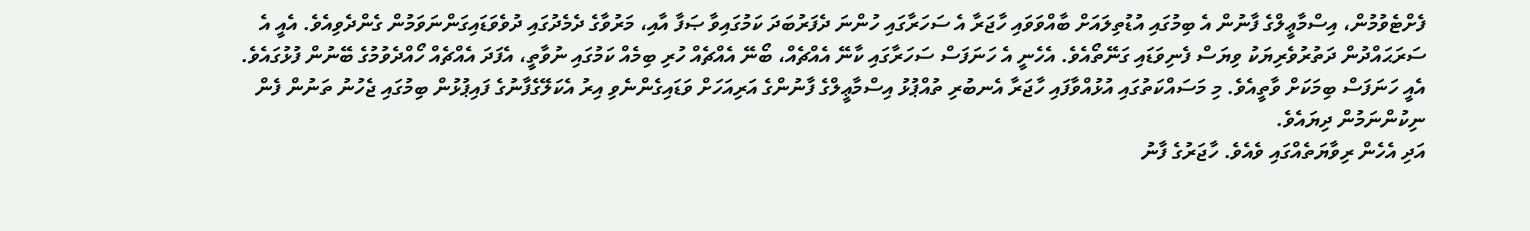ފެށްޓެވުމުން، އިސްމާޢީލްގެ ފާނުން އެ ބިމުގައި އުޑުތިލައަށް ބާއްވަވައި ހާޖަރާ އެ ސަހަރާގައި ހުންނަ ދެފަރުބަދަ ކަމުގައިވާ ޞަފާ އާއި، މަރުވާގެ ދެމެދުގައި ދުވެވަޑައިގަންނަވަމުން ގެންދެވިއެވެ. އެއީ އެ ސަރަޙައްދުން ދަތުރުވެރިޔަކު ވިޔަސް ފެނިވަޑައި ގަނޭތޯއެވެ. އެހެނީ އެ ހަނަފަސް ސަހަރާގައި ކާނޭ އެއްޗެއް، ބޯނޭ އެއްޗެއް ހުރި ބިމެއް ކަމުގައި ނުވާތީ، އެފަދަ އެއްޗެއް ހޯއްދެވުމުގެ ބޭނުން ފުޅުގައެވެ. އެއީ ހަނަފަސް ބިމަކަށް ވާތީއެވެ. މި މަސައްކަތުގައި އުޅުއްވާފައި ހާޖަރާ އެނބުރި ތުއްޕުޅު އިސްމާޢީލްގެ ފާނުންގެ އަރިއަހަށް ވަޑައިގެންނެވި އިރު އެކަލޭގެފާނުގެ ފައިޕުޅުން ބިމުގައި ޖެހުނު ތަނުން ފެން ނިކުންނަމުން ދިޔައެވެ.
އަދި އެހެން ރިވާޔަތެއްގައި ވެއެވެ. ހާޖަރުގެ ފާނު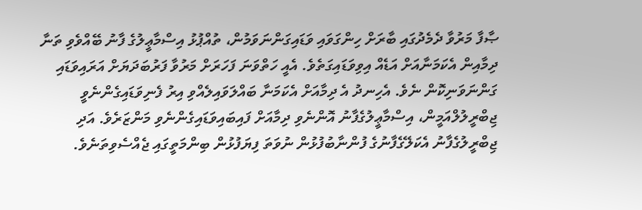ޞާފާ މަރުވާ ދެމެދުގައި ބާރަށް ހިންގަވައި ވަޑައިގަންނަވަމުން، ތުއްޕުޅު އިސްމާޢީލުގެ ފާނު ބޭއްވެވި ތަނާ ދިމާއިން އެކަމަނާއަށް އަޑެއް އިވިވަޑައިގަތެވެ. އެއީ ހަތްވަނަ ފަހަރަށް މަރުވާ ފަރުބަދަޔަށް އަރައިވަޑައި ގަންނަވަނިކޮން ނެވެ. އެހިނދު އެ ދިމާއަށް އެކަމަނާ ބައްލަވައިލެއްވި އިރު ފެނިވަޑައިގެންނެވީ ޖިބްރީލުލްއަމީން، އިސްމާޢީލުގެފާނު އޮންނެވި ދިމާއަށް ފައިބައިވަޑައިގެންނެވި މަންޒަރެވެ. އަދި ޖިބްރީލުގެފާނު އެކަލޭގެފާނުގެ ފުންނާބުފުޅުން ނުވަތަ ފިޔަފުޅުން ބިންމަތީގައި ޖެއްސެވިތަނެވެ.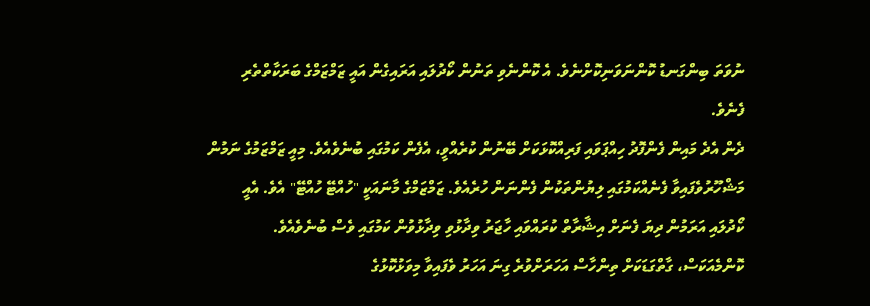ނުވަތަ ބިންގަނޑު ކޮންނަވަނިކޮށްނެވެ. އެ ކޮންނެވި ތަނުން ކޯދުލައި އަރައިގެން އައީ ޒަމްޒަމްގެ ބަރަކާތްތެރި ފެނެވެ.
ދެން އެދެ މައިން ފެންފޮދު ހިއްޕަވައި ފަރިއްކޮޅަކަށް ބޭނުން ކުރެއްވީ، އެފެން ކަމުގައި ބުނެވެއެވެ. މިއީ ޒަމްޒަމުގެ ނަމުން މަޝްހޫރުވެފައިވާ ފެނެއްކަމުގައި ލިޔުންތަކުން ފެންނަން ހުރެއެވެ. ޒަމްޒަމްގެ މާނައަކީ "ހުއްޓޭ ހުއްޓޭ" އެވެ. އެއީ ކޯދުލައި އަރަމުން ދިޔަ ފެނަށް އިޝާރާތް ކުރައްވައި ހާޖަރު ވިދާޅުވި ވިދާޅުވުން ކަމުގައި ވެސް ބުނެވެއެވެ. ކޮންމެއަކަސް، ގާތްގަޑަކަށް ތިންހާސް އަހަރަށްވުރެ ގިނަ އަހަރު ވެފައިވާ މިވަޅުކޮޅުގެ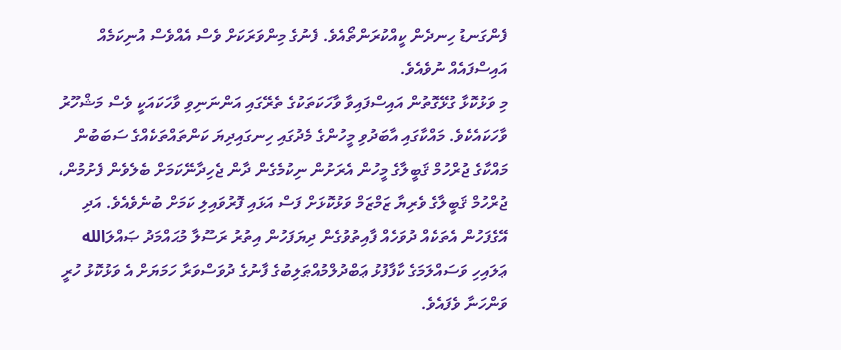ފެންގަނޑު ހިނދެން ކީއްކުރަންތޯއެވެ. ފެނުގެ މިންވަރަކަށް ވެސް އެއްވެސް އުނިކަމެއް އައިސްފައެއް ނުވެއެވެ.
މި ވަޅުކޮޅާ ގުޅޭގޮތުން އައިސްފައިވާ ވާހަކަތަކުގެ ތެރޭގައި އަންނަނިވި ވާހަކައަކީ ވެސް މަޝްހޫރު ވާހަކައެކެވެ. މައްކާގައި އާބަދުވި މީހުންގެ މެދުގައި ހިނގައިދިޔަ ކަންތައްތަކެއްގެ ސަބަބުން މައްކާގެ ޖުރްހުމް ޤަބީލާގެ މީހުން އެރަށުން ނިކުމެގެން ދާން ޖެހިދާނޭކަމަށް ބެލެވެން ފެށުމުން، ޖުރްހުމް ޤަބީލާގެ ވެރިޔާ ޒަމްޒަމް ވަޅުކޮޅަށް ފަސް އަޅައި ފޮރުވައިލި ކަމަށް ބުނެވެއެވެ. އަދި އޭގެފަހުން އެތަކެއް ދުވަހެއް ފާއިތުވުގެން ދިޔަފަހުން އިތުރު ރަސޫލާ މުޙައްމަދު ޞައްލަالله ޢަލައިހި ވަސައްލަމަގެ ކާފާފުޅު ޢަބްދުލްމުއްޠަލިބުގެ ފާނުގެ ދުވަސްވަރާ ހަމަޔަށް އެ ވަޅުކޮޅު ހުރީ ވަންހަނާ ވެފައެވެ.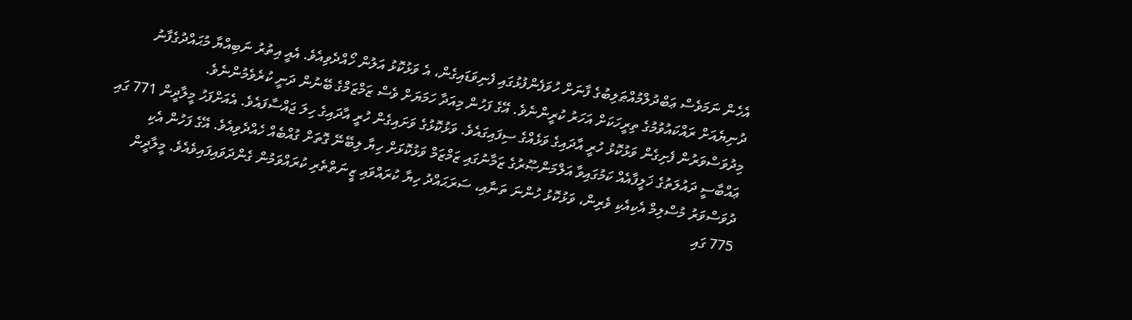އެހެން ނަމަވެސް ޢަބްދުލްމުއްޠަލިބުގެ ފާނަށް ހުވަފެންފުޅުގައި ފެނިވަޑައިގެން، އެ ވަޅުކޮޅު އަލުން ހޯއްދެވިއެވެ. އެއީ އިތުރު ނަބިއްޔާ މުޙައްދުގެފާނު ދުނިޔެއަށް ރައްކައުވުމުގެ ތިރީހަކަށް އަހަރު ކުރީންނެވެ. އޭގެ ފަހުން މިއަދާ ހަމަޔަށް ވެސް ޒަމްޒަމްގެ ބޭނުން ދަނީ ކުރެވެމުންނެވެ.
މިދުވަސްވަރުން ފެށިގެން ވަޅުކޮޅު ހުރީ އާދައިގެ ވަޅެއްގެ ސިފައިގައެވެ. ވަޅުކޮޅުގެ ވަށައިގެން ހުރީ އާދައިގެ ހިލަ ޖައްސާފައެވެ. އެއަށްފަހު މީލާދީން 771 ގައި ޢައްބާސީ ދައުލަތުގެ ޚަލީފާއެއް ކަމުގައިވާ އަލްމަންޞޫރުގެ ޒަމާނުގައި ޒަމްޒަމް ވަޅުކޮޅަށް ހިޔާ ލިބޭނޭ ގޮތަށް ގުއްބެއް ހެއްދެވިއެވެ. އޭގެ ފަހުން އެކި ދުވަސްވަރު މުސްލިމް އެކިއެކި ވެރިން، ވަޅުކޮޅު ހުންނަ ތަނާއި، ސަރަޙައްދު ހިޔާ ކުރައްވައި ޒީނަތްތެރި ކުރައްވަމުން ގެންދަވައިފައިވެއެވެ. މީލާދީން 775 ގައި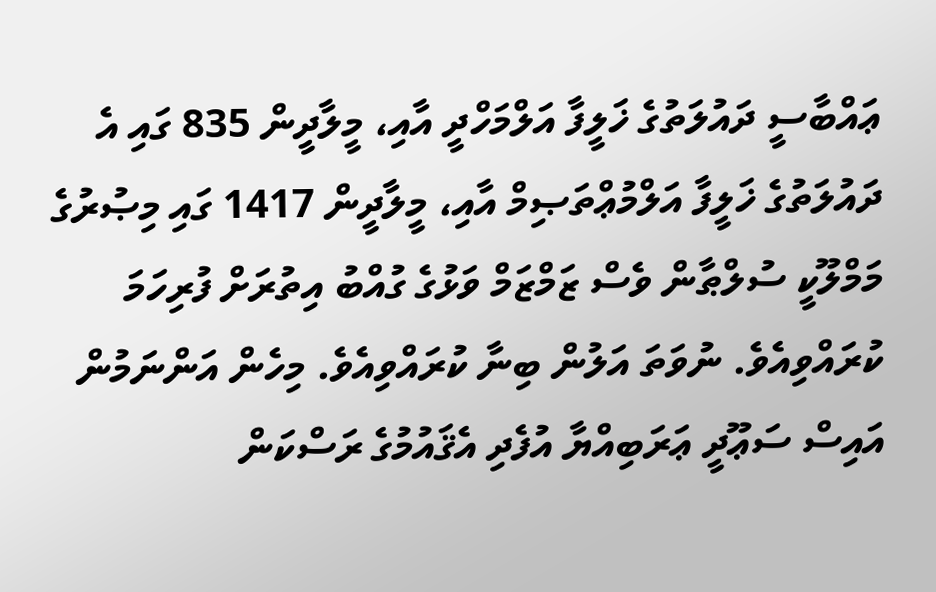ޢައްބާސީ ދައުލަތުގެ ޚަލީފާ އަލްމަހްދީ އާއި، މީލާދީން 835 ގައި އެ ދައުލަތުގެ ޚަލީފާ އަލްމުޢްތަޞިމް އާއި، މީލާދީން 1417 ގައި މިޞުރުގެ މަމްލޫކީ ސުލްޠާން ވެސް ޒަމްޒަމް ވަޅުގެ ގުއްބު އިތުރަށް ފުރިހަމަ ކުރައްވިއެވެ. ނުވަތަ އަލުން ބިނާ ކުރައްވިއެވެ. މިހެން އަންނަމުން އައިސް ސަޢޫދީ ޢަރަބިއްޔާ އުފެދި އެޤައުމުގެ ރަސްކަން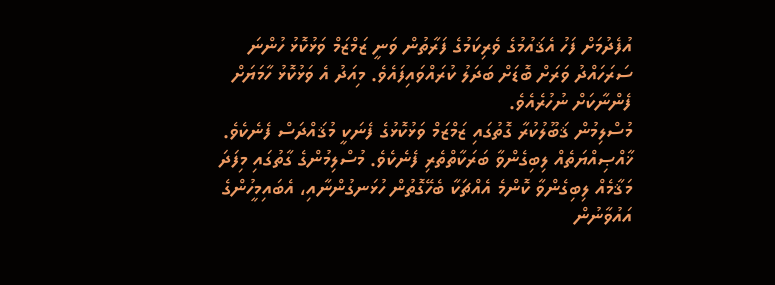އުފެދުމަށް ފަހު އެޤައުމުގެ ވެރިކަމުގެ ފަރާތުން ވަނީ ޒަމްޒަމް ވަޅުކޮޅު ހުންނަ ސަރަހައްދު ވަރަށް ބޮޑަށް ބަދަލު ކުރައްވައިފައެވެ. މިއަދު އެ ވަޅުކޮޅު ހާމަޔަށް ފެންނާކަށް ނުހުރެއެވެ.
މުސްލިމުން ޤަބޫލުކުރާ ގޮތުގައި ޒަމްޒަމް ވަޅުކޮޅުގެ ފެނަކީ މުޤައްދަސް ފެނެކެވެ. ޚާއްޞިއްޔަތެއް ލިބިގެންވާ ބަރަކާތްތެރި ފެނެކެވެ. މުސްލިމުންގެ ގާތުގައި މިފަދަ މަޤާމެއް ލިބިގެންވާ ކޮންމެ އެއްޗަކާ ބެހޭގޮތުން ހުޅަނގުންނާއި، އެބައިމީހުންގެ އައުވާނުން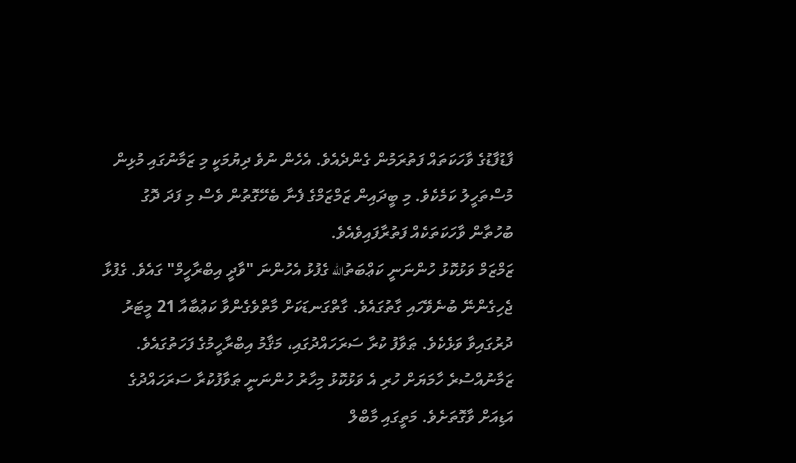ފާޑުފާޑުގެ ވާހަކަތައް ފަތުރަމުން ގެންދެއެވެ. އެހެން ނުވެ ދިޔުމަކީ މި ޒަމާނުގައި މުޅިން މުސްތަހީލު ކަމެކެވެ. މި ބީދައިން ޒަމްޒަމްގެ ފެނާ ބެހޭގޮތުން ވެސް މި ފަދަ ދޮގު ބުހުތާން ވާހަކަތަކެއް ފަތުރާފައިވެއެވެ.
ޒަމްޒަމް ވަޅުކޮޅު ހުންނަނީ ކަޢްބަތުالله ގެފުޅު އެހުންނަ "ވާދީ އިބްރާހީމް" ގައެވެ. ގެފުޅާ ޖެހިގެންނޭ ބުނެވޭހައި ގާތުގައެވެ. ގާތްގަނޑަކަށް މާތްވެގެންވާ ކަޢުބާއާ 21 މީޓަރު ދުރުގައިވާ ވަޅެކެވެ. ޠަވާފު ކުރާ ސަރަހައްދުގައި، މަޤާމު އިބްރާހީމުގެ ފަހަތުގައެވެ. ޒަމާނުއްސުރެ ހާމަޔަށް ހުރި އެ ވަޅުކޮޅު މިހާރު ހުންނަނީ ޠަވާފުކުރާ ސަރަހައްދުގެ އަޑިއަށް ވާގޮތަށެވެ. މަތީގައި މާބްލް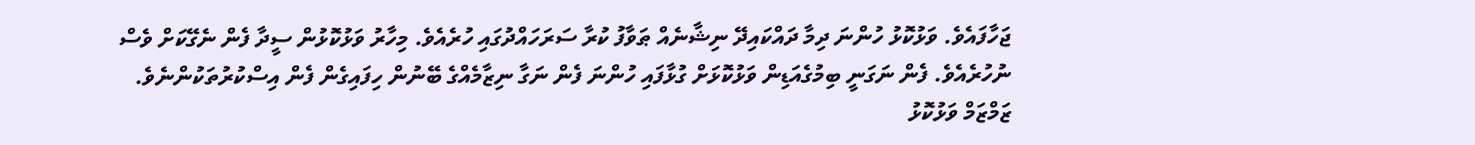ޖަހާފައެވެ. ވަޅުކޮޅު ހުންނަ ދިމާ ދައްކައިދޭ ނިޝާނެއް ޠަވާފު ކުރާ ސަރަހައްދުގައި ހުރެއެވެ. މިހާރު ވަޅުކޮޅުން ސީދާ ފެން ނެގޭކަށް ވެސް ނުހުރެއެވެ. ފެން ނަގަނީ ބިމުގެއަޑިން ވަޅުކޮޅަށް ގުޅާފައި ހުންނަ ފެން ނަގާ ނިޒާމެއްގެ ބޭނުން ހިފައިގެން ފެން އިސްކުރުތަކުންނެވެ.
ޒަމްޒަމް ވަޅުކޮޅު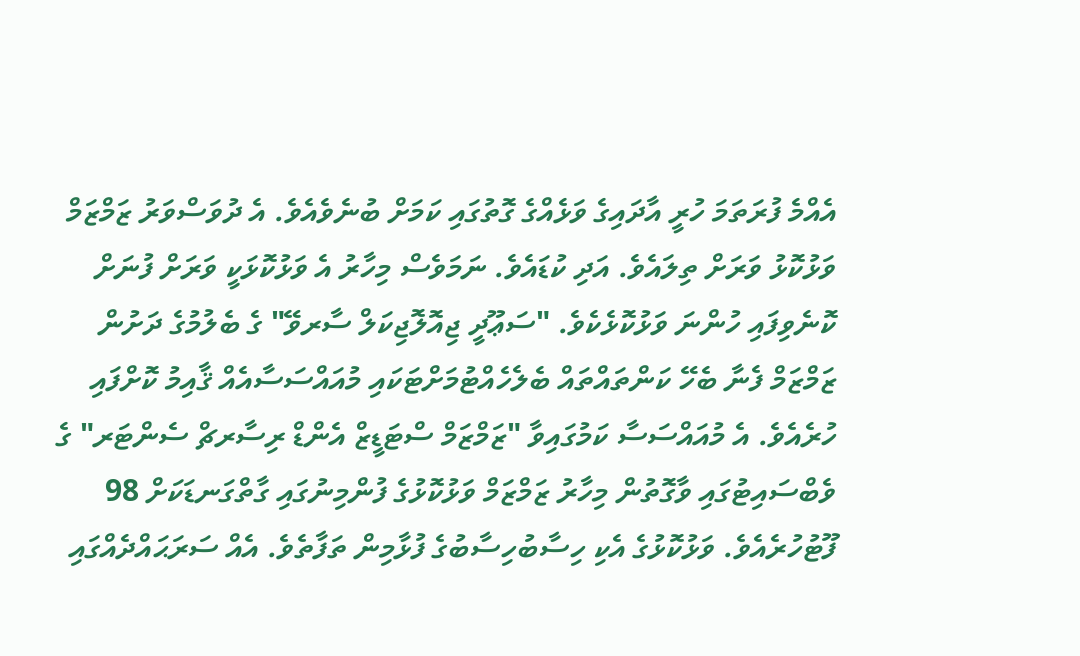އެއްމެ ފުރަތަމަ ހުރީ އާދައިގެ ވަޅެއްގެ ގޮތުގައި ކަމަށް ބުނެވެއެވެ. އެ ދުވަސްވަރު ޒަމްޒަމް ވަޅުކޮޅު ވަރަށް ތިލައެވެ. އަދި ކުޑައެވެ. ނަމަވެސް މިހާރު އެ ވަޅުކޮޅަކީ ވަރަށް ފުނަށް ކޮނެވިފައި ހުންނަ ވަޅުކޮޅެކެވެ. "ސަޢޫދީ ޖިއޮލޮޖިކަލް ސާރވޭ" ގެ ބެލުމުގެ ދަށުން ޒަމްޒަމް ފެނާ ބެހޭ ކަންތައްތައް ބެލެހެއްޓުމަށްޓަކައި މުއައްސަސާއެއް ޤާއިމު ކޮށްފައި ހުރެއެވެ. އެ މުއައްސަސާ ކަމުގައިވާ "ޒަމްޒަމް ސްޓަޑީޒް އެންޑް ރިސާރޗް ސެންޓަރ" ގެ ވެބްސައިޓުގައި ވާގޮތުން މިހާރު ޒަމްޒަމް ވަޅުކޮޅުގެ ފުންމިނުގައި ގާތްގަނޑަކަށް 98 ފޫޓުހުރެއެވެ. ވަޅުކޮޅުގެ އެކި ހިސާބުހިސާބުގެ ފުޅާމިން ތަފާތެވެ. އެއް ސަރަޙައްދެއްގައި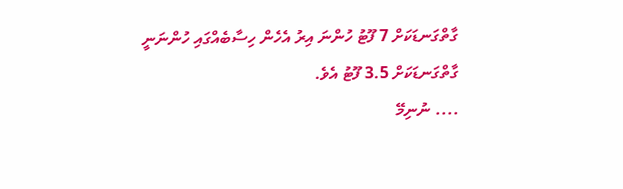ގާތްގަނޑަކަށް 7 ފޫޓު ހުންނަ އިރު އެހެން ހިސާބެއްގައި ހުންނަނީ ގާތްގަނޑަކަށް 3.5 ފޫޓު އެވެ.
.... ނުނިމޭ